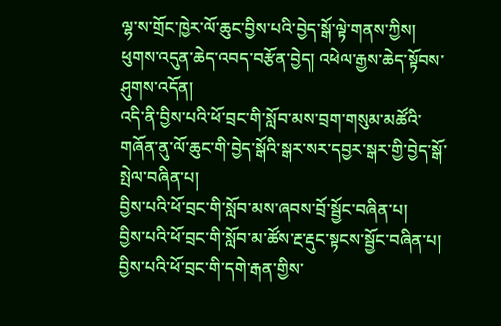ལྷ་ས་གྲོང་ཁྱེར་ལོ་ཆུང་བྱིས་པའི་བྱེད་སྒོ་ལྟེ་གནས་ཀྱིས།
ཕུགས་འདུན་ཆེད་འབད་བརྩོན་བྱེད། འཕེལ་རྒྱས་ཆེད་སྟོབས་ཤུགས་འདོན།
འདི་ནི་བྱིས་པའི་ཕོ་བྲང་གི་སློབ་མས་བྲག་གསུམ་མཚོའི་གཞོན་ནུ་ལོ་ཆུང་གི་བྱེད་སྒོའི་སྒར་སར་དབྱར་སྒར་གྱི་བྱེད་སྒོ་སྤེལ་བཞིན་པ།
བྱིས་པའི་ཕོ་བྲང་གི་སློབ་མས་ཞབས་བྲོ་སྦྱོང་བཞིན་པ།
བྱིས་པའི་ཕོ་བྲང་གི་སློབ་མ་ཚོས་རྔ་རྡུང་སྟངས་སྦྱོང་བཞིན་པ།
བྱིས་པའི་ཕོ་བྲང་གི་དགེ་རྒན་གྱིས་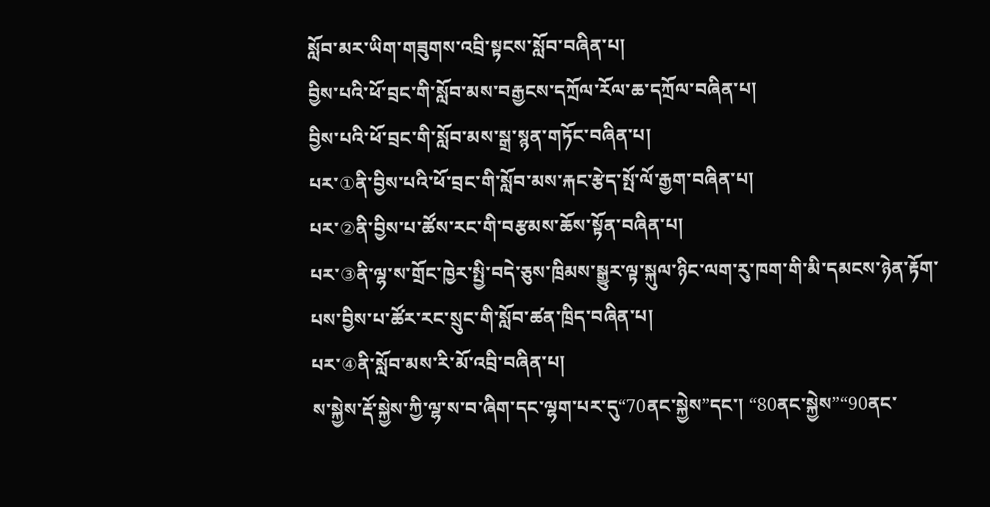སློབ་མར་ཡིག་གཟུགས་འབྲི་སྟངས་སློབ་བཞིན་པ།
བྱིས་པའི་ཕོ་བྲང་གི་སློབ་མས་བརྒྱངས་དཀྲོལ་རོལ་ཆ་དཀྲོལ་བཞིན་པ།
བྱིས་པའི་ཕོ་བྲང་གི་སློབ་མས་སྒྲ་སྙན་གཏོང་བཞིན་པ།
པར་①ནི་བྱིས་པའི་ཕོ་བྲང་གི་སློབ་མས་རྐང་རྩེད་སྤོ་ལོ་རྒྱག་བཞིན་པ།
པར་②ནི་བྱིས་པ་ཚོས་རང་གི་བརྩམས་ཆོས་སྟོན་བཞིན་པ།
པར་③ནི་ལྷ་ས་གྲོང་ཁྱེར་སྤྱི་བདེ་ཅུས་ཁྲིམས་སྒྱུར་ལྟ་སྐུལ་ཉིང་ལག་རུ་ཁག་གི་མི་དམངས་ཉེན་རྟོག་པས་བྱིས་པ་ཚོར་རང་སྲུང་གི་སློབ་ཚན་ཁྲིད་བཞིན་པ།
པར་④ནི་སློབ་མས་རི་མོ་འབྲི་བཞིན་པ།
ས་སྐྱེས་རྡོ་སྐྱེས་ཀྱི་ལྷ་ས་བ་ཞིག་དང་ལྷག་པར་དུ“70ནང་སྐྱེས”དང་། “80ནང་སྐྱེས”“90ནང་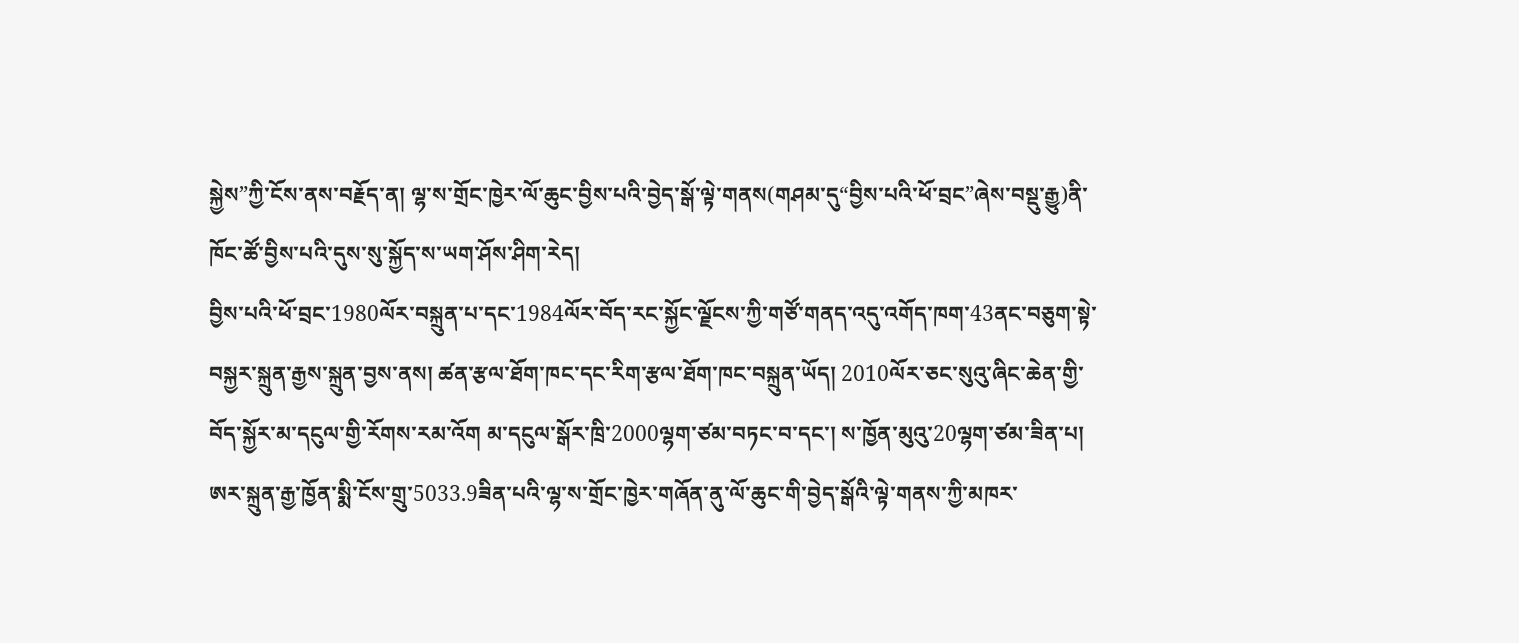སྐྱེས”ཀྱི་ངོས་ནས་བརྗོད་ན། ལྷ་ས་གྲོང་ཁྱེར་ལོ་ཆུང་བྱིས་པའི་བྱེད་སྒོ་ལྟེ་གནས(གཤམ་དུ“བྱིས་པའི་ཕོ་བྲང”ཞེས་བསྡུ་རྒྱུ)ནི་ཁོང་ཚོ་བྱིས་པའི་དུས་སུ་སྐྱོད་ས་ཡག་ཤོས་ཤིག་རེད།
བྱིས་པའི་ཕོ་བྲང་1980ལོར་བསྐྲུན་པ་དང་1984ལོར་བོད་རང་སྐྱོང་ལྗོངས་ཀྱི་གཙོ་གནད་འདུ་འགོད་ཁག་43ནང་བཅུག་སྟེ་བསྐྱར་སྐྲུན་རྒྱས་སྐྲུན་བྱས་ནས། ཚན་རྩལ་ཐོག་ཁང་དང་རིག་རྩལ་ཐོག་ཁང་བསྐྲུན་ཡོད། 2010ལོར་ཅང་སུའུ་ཞིང་ཆེན་གྱི་བོད་སྐྱོར་མ་དངུལ་གྱི་རོགས་རམ་འོག མ་དངུལ་སྒོར་ཁྲི་2000ལྷག་ཙམ་བཏང་བ་དང་། ས་ཁྱོན་མུའུ་20ལྷག་ཙམ་ཟིན་པ། ཨར་སྐྲུན་རྒྱ་ཁྱོན་སྨི་ངོས་གྲུ་5033.9ཟིན་པའི་ལྷ་ས་གྲོང་ཁྱེར་གཞོན་ནུ་ལོ་ཆུང་གི་བྱེད་སྒོའི་ལྟེ་གནས་ཀྱི་མཁར་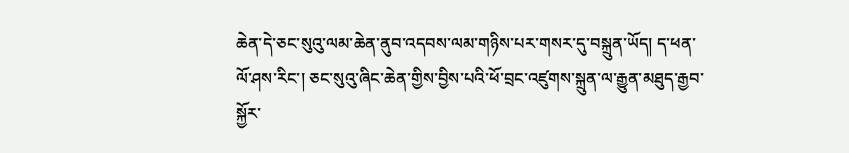ཆེན་དེ་ཅང་སུའུ་ལམ་ཆེན་ནུབ་འདབས་ལམ་གཉིས་པར་གསར་དུ་བསྐྲུན་ཡོད། ད་ཕན་ལོ་ཤས་རིང་། ཅང་སུའུ་ཞིང་ཆེན་གྱིས་བྱིས་པའི་ཕོ་བྲང་འཛུགས་སྐྲུན་ལ་རྒྱུན་མཐུད་རྒྱབ་སྐྱོར་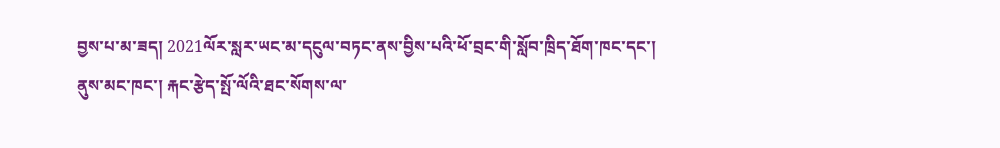བྱས་པ་མ་ཟད། 2021ལོར་སླར་ཡང་མ་དངུལ་བཏང་ནས་བྱིས་པའི་ཕོ་བྲང་གི་སློབ་ཁྲིད་ཐོག་ཁང་དང་། ནུས་མང་ཁང་། རྐང་རྩེད་སྤོ་ལོའི་ཐང་སོགས་ལ་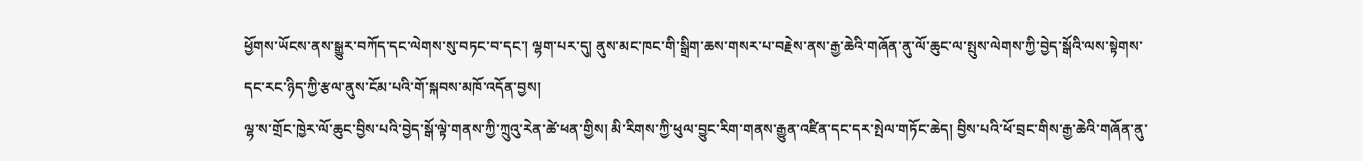ཕྱོགས་ཡོངས་ནས་སྒྱུར་བཀོད་དང་ལེགས་སུ་བཏང་བ་དང་། ལྷག་པར་དུ། ནུས་མང་ཁང་གི་སྒྲིག་ཆས་གསར་པ་བརྗེས་ནས་རྒྱ་ཆེའི་གཞོན་ནུ་ལོ་ཆུང་ལ་སྤུས་ལེགས་ཀྱི་བྱེད་སྒོའི་ལས་སྟེགས་དང་རང་ཉིད་ཀྱི་རྩལ་ནུས་ངོམ་པའི་གོ་སྐབས་མཁོ་འདོན་བྱས།
ལྷ་ས་གྲོང་ཁྱེར་ལོ་ཆུང་བྱིས་པའི་བྱེད་སྒོ་ལྟེ་གནས་ཀྱི་ཀྲུའུ་རེན་ཚེ་ཕན་གྱིས། མི་རིགས་ཀྱི་ཕུལ་བྱུང་རིག་གནས་རྒྱུན་འཛིན་དང་དར་སྤེལ་གཏོང་ཆེད། བྱིས་པའི་ཕོ་བྲང་གིས་རྒྱ་ཆེའི་གཞོན་ནུ་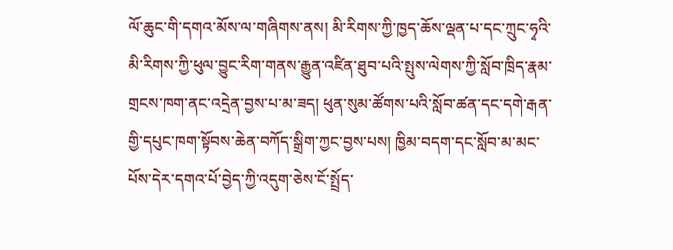ལོ་ཆུང་གི་དགའ་མོས་ལ་གཞིགས་ནས། མི་རིགས་ཀྱི་ཁྱད་ཆོས་ལྡན་པ་དང་ཀྲུང་ཧྭའི་མི་རིགས་ཀྱི་ཕུལ་བྱུང་རིག་གནས་རྒྱུན་འཛིན་ཐུབ་པའི་སྤུས་ལེགས་ཀྱི་སློབ་ཁྲིད་རྣམ་གྲངས་ཁག་ནང་འདྲེན་བྱས་པ་མ་ཟད། ཕུན་སུམ་ཚོགས་པའི་སློབ་ཚན་དང་དགེ་རྒན་གྱི་དཔུང་ཁག་སྟོབས་ཆེན་བཀོད་སྒྲིག་ཀྱང་བྱས་པས། ཁྱིམ་བདག་དང་སློབ་མ་མང་པོས་དེར་དགའ་པོ་བྱེད་ཀྱི་འདུག་ཅེས་ངོ་སྤྲོད་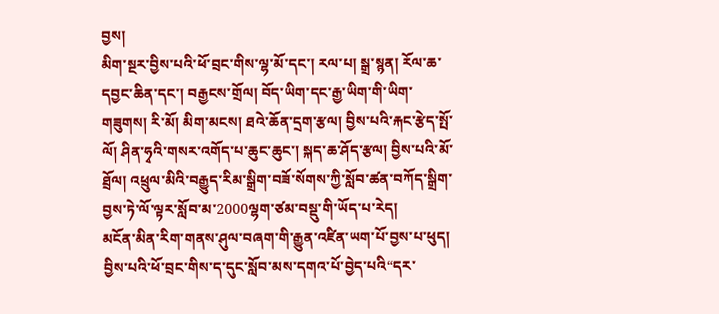བྱས།
མིག་སྔར་བྱིས་པའི་ཕོ་བྲང་གིས་ལྷ་མོ་དང་། རལ་པ། སྒྲ་སྙན། རོལ་ཆ་དབྱང་ཆིན་དང་། བརྒྱངས་གྲོལ། བོད་ཡིག་དང་རྒྱ་ཡིག་གི་ཡིག་གཟུགས། རི་མོ། མིག་མངས། ཐའེ་ཆོན་དྲག་རྩལ། བྱིས་པའི་རྐང་རྩེད་སྤོ་ལོ། ཤིན་ཧྭའི་གསར་འགོད་པ་ཆུང་ཆུང་། སྐད་ཆ་ཤོད་རྩལ། བྱིས་པའི་མོ་ཐྲོལ། འཕྲུལ་མིའི་བརྒྱུད་རིམ་སྒྲིག་བཟོ་སོགས་ཀྱི་སློབ་ཚན་བཀོད་སྒྲིག་བྱས་ཏེ་ལོ་ལྟར་སློབ་མ་2000ལྷག་ཙམ་བསྡུ་གི་ཡོད་པ་རེད།
མངོན་མིན་རིག་གནས་ཤུལ་བཞག་གི་རྒྱུན་འཛིན་ཡག་པོ་བྱས་པ་ཕུད། བྱིས་པའི་ཕོ་བྲང་གིས་ད་དུང་སློབ་མས་དགའ་པོ་བྱེད་པའི“དར་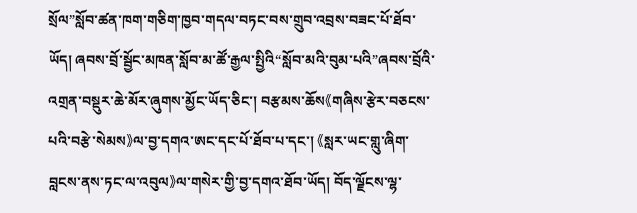སྲོལ”སློབ་ཚན་ཁག་གཅིག་ཁྱབ་གདལ་བཏང་བས་གྲུབ་འབྲས་བཟང་པོ་ཐོབ་ཡོད། ཞབས་བྲོ་སྦྱོང་མཁན་སློབ་མ་ཚོ་རྒྱལ་སྤྱིའི“སློབ་མའི་བུམ་པའི”ཞབས་བྲོའི་འགྲན་བསྡུར་ཆེ་མོར་ཞུགས་མྱོང་ཡོད་ཅིང་། བརྩམས་ཆོས《གཞིས་རྩེར་བཅངས་པའི་བརྩེ་སེམས》ལ་བྱ་དགའ་ཨང་དང་པོ་ཐོབ་པ་དང་། 《སླར་ཡང་གླུ་ཞིག་བླངས་ནས་ཏང་ལ་འབུལ》ལ་གསེར་གྱི་བྱ་དགའ་ཐོབ་ཡོད། བོད་ལྗོངས་ལྷ་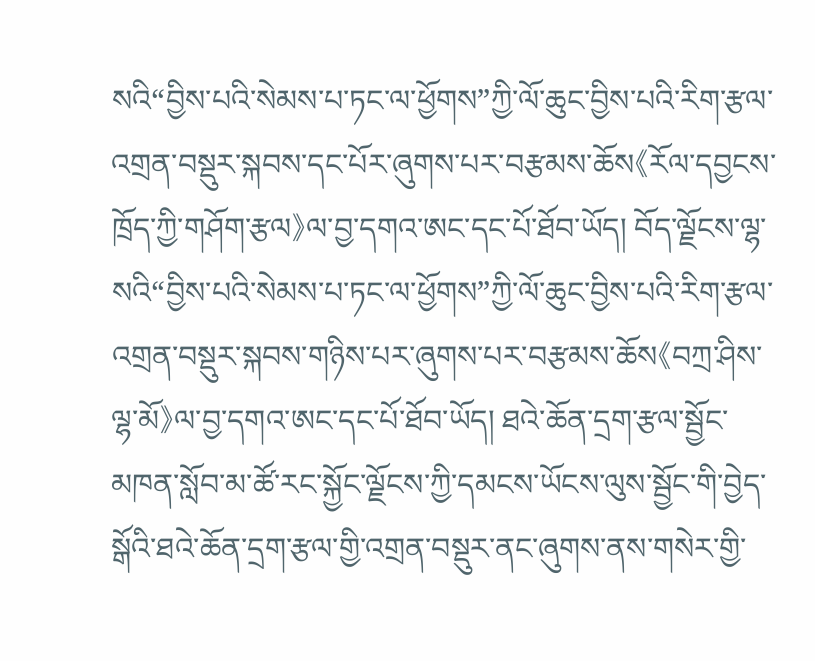སའི“བྱིས་པའི་སེམས་པ་ཏང་ལ་ཕྱོགས”ཀྱི་ལོ་ཆུང་བྱིས་པའི་རིག་རྩལ་འགྲན་བསྡུར་སྐབས་དང་པོར་ཞུགས་པར་བརྩམས་ཆོས《རོལ་དབྱངས་ཁྲོད་ཀྱི་གཤོག་རྩལ》ལ་བྱ་དགའ་ཨང་དང་པོ་ཐོབ་ཡོད། བོད་ལྗོངས་ལྷ་སའི“བྱིས་པའི་སེམས་པ་ཏང་ལ་ཕྱོགས”ཀྱི་ལོ་ཆུང་བྱིས་པའི་རིག་རྩལ་འགྲན་བསྡུར་སྐབས་གཉིས་པར་ཞུགས་པར་བརྩམས་ཆོས《བཀྲ་ཤིས་ལྷ་མོ》ལ་བྱ་དགའ་ཨང་དང་པོ་ཐོབ་ཡོད། ཐའེ་ཆོན་དྲག་རྩལ་སྦྱོང་མཁན་སློབ་མ་ཚོ་རང་སྐྱོང་ལྗོངས་ཀྱི་དམངས་ཡོངས་ལུས་སྦྱོང་གི་བྱེད་སྒོའི་ཐའེ་ཆོན་དྲག་རྩལ་གྱི་འགྲན་བསྡུར་ནང་ཞུགས་ནས་གསེར་གྱི་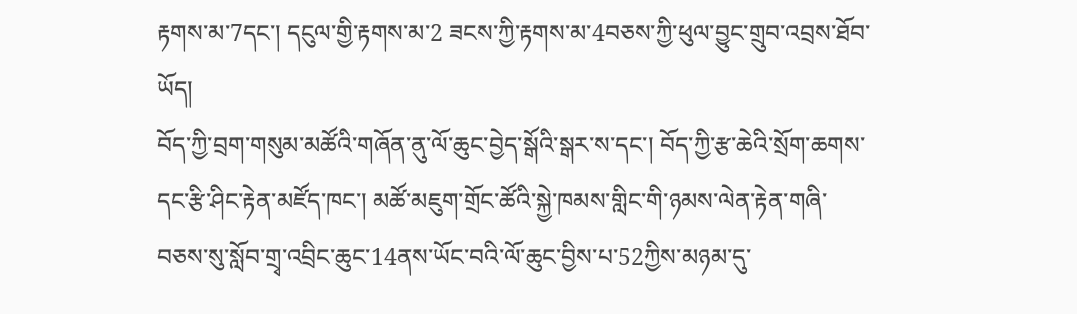རྟགས་མ་7དང་། དངུལ་གྱི་རྟགས་མ་2 ཟངས་ཀྱི་རྟགས་མ་4བཅས་ཀྱི་ཕུལ་བྱུང་གྲུབ་འབྲས་ཐོབ་ཡོད།
བོད་ཀྱི་བྲག་གསུམ་མཚོའི་གཞོན་ནུ་ལོ་ཆུང་བྱེད་སྒོའི་སྒར་ས་དང་། བོད་ཀྱི་རྩ་ཆེའི་སྲོག་ཆགས་དང་རྩི་ཤིང་རྟེན་མཛོད་ཁང་། མཚོ་མཇུག་གྲོང་ཚོའི་སྐྱེ་ཁམས་གླིང་གི་ཉམས་ལེན་རྟེན་གཞི་བཅས་སུ་སློབ་གྲྭ་འབྲིང་ཆུང་14ནས་ཡོང་བའི་ལོ་ཆུང་བྱིས་པ་52ཀྱིས་མཉམ་དུ་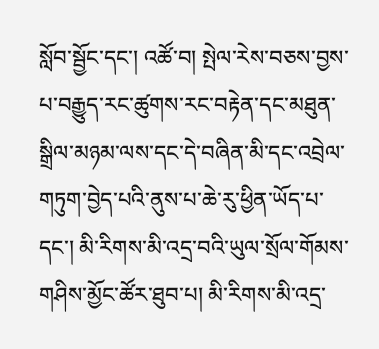སློབ་སྦྱོང་དང་། འཚོ་བ། སྤེལ་རེས་བཅས་བྱས་པ་བརྒྱུད་རང་ཚུགས་རང་བརྟེན་དང་མཐུན་སྒྲིལ་མཉམ་ལས་དང་དེ་བཞིན་མི་དང་འབྲེལ་གཏུག་བྱེད་པའི་ནུས་པ་ཆེ་རུ་ཕྱིན་ཡོད་པ་དང་། མི་རིགས་མི་འདྲ་བའི་ཡུལ་སྲོལ་གོམས་གཤིས་མྱོང་ཚོར་ཐུབ་པ། མི་རིགས་མི་འདྲ་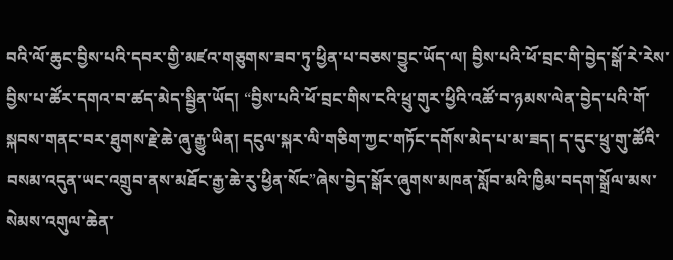བའི་ལོ་ཆུང་བྱིས་པའི་དབར་གྱི་མཛའ་གཅུགས་ཟབ་ཏུ་ཕྱིན་པ་བཅས་བྱུང་ཡོད་ལ། བྱིས་པའི་ཕོ་བྲང་གི་བྱེད་སྒོ་རེ་རེས་བྱིས་པ་ཚོར་དགའ་བ་ཚད་མེད་སྦྱིན་ཡོད། “བྱིས་པའི་ཕོ་བྲང་གིས་ངའི་ཕྲུ་གུར་ཕྱིའི་འཚོ་བ་ཉམས་ལེན་བྱེད་པའི་གོ་སྐབས་གནང་བར་ཐུགས་རྗེ་ཆེ་ཞུ་རྒྱུ་ཡིན། དངུལ་སྐར་ལི་གཅིག་ཀྱང་གཏོང་དགོས་མེད་པ་མ་ཟད། ད་དུང་ཕྲུ་གུ་ཚོའི་བསམ་འདུན་ཡང་འགྲུབ་ནས་མཐོང་རྒྱ་ཆེ་རུ་ཕྱིན་སོང”ཞེས་བྱེད་སྒོར་ཞུགས་མཁན་སློབ་མའི་ཁྱིམ་བདག་སྒྲོལ་མས་སེམས་འགུལ་ཆེན་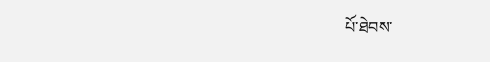པོ་ཐེབས་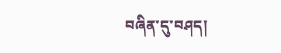བཞིན་དུ་བཤད།